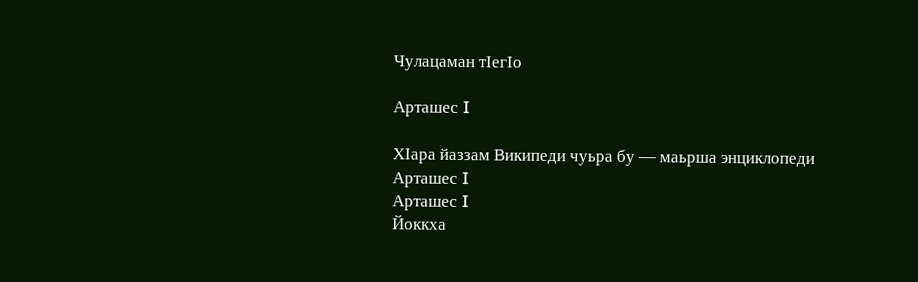Чулацаман тӀегӀо

Арташес I

ХӀара йаззам Википеди чуьра бу — маьрша энциклопеди
Арташес I
Арташес I
Йоккха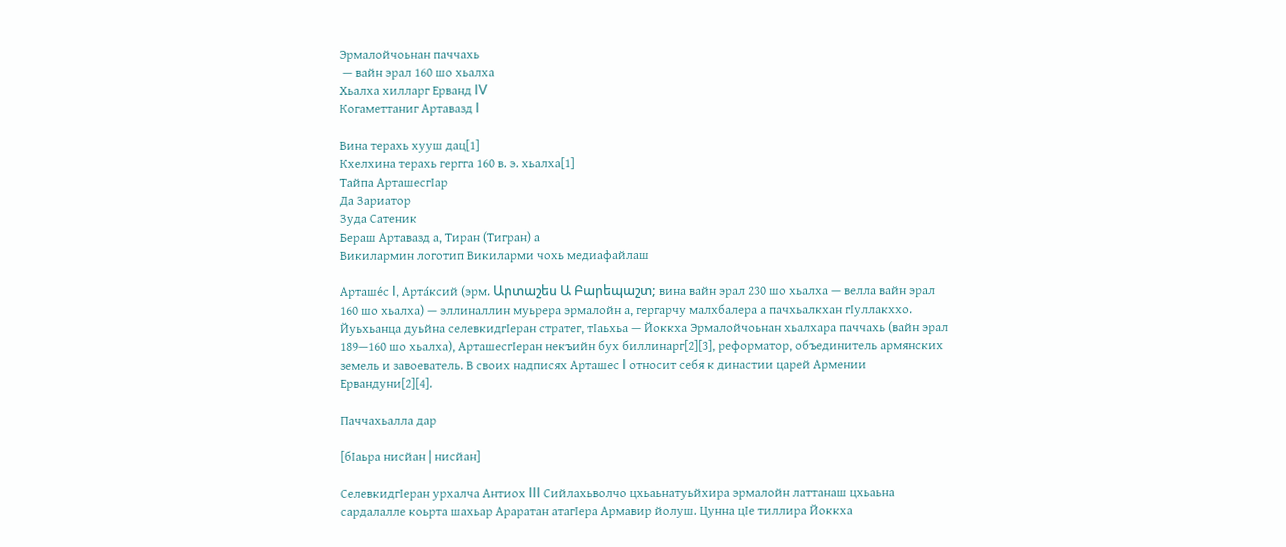Эрмалойчоьнан паччахь
 — вайн эрал 160 шо хьалха
Хьалха хилларг Ерванд IV
Когаметтаниг Артавазд I

Вина терахь хууш дац[1]
Кхелхина терахь гергга 160 в. э. хьалха[1]
Тайпа АрташесгӀар
Да Зариатор
Зуда Сатеник
Бераш Артавазд а, Тиран (Тигран) а
Викилармин логотип Викиларми чохь медиафайлаш

Арташе́с I, Арта́ксий (эрм. Արտաշես Ա Բարեպաշտ; вина вайн эрал 230 шо хьалха — велла вайн эрал 160 шо хьалха) — эллиналлин муьрера эрмалойн а, гергарчу малхбалера а пачхьалкхан гӀуллакххо. Йуьхьанца дуьйна селевкидгӀеран стратег, тӀаьхьа — Йоккха Эрмалойчоьнан хьалхара паччахь (вайн эрал 189—160 шо хьалха), АрташесгӀеран некъийн бух биллинарг[2][3], реформатор, объединитель армянских земель и завоеватель. В своих надписях Арташес I относит себя к династии царей Армении Ервандуни[2][4].

Паччахьалла дар

[бӀаьра нисйан | нисйан]

СелевкидгӀеран урхалча Антиох III Сийлахьволчо цхьаьнатуьйхира эрмалойн латтанаш цхьаьна сардалалле коьрта шахьар Араратан атагӀера Армавир йолуш. Цунна цӀе тиллира Йоккха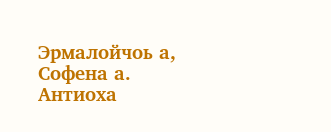Эрмалойчоь а, Софена а. Антиоха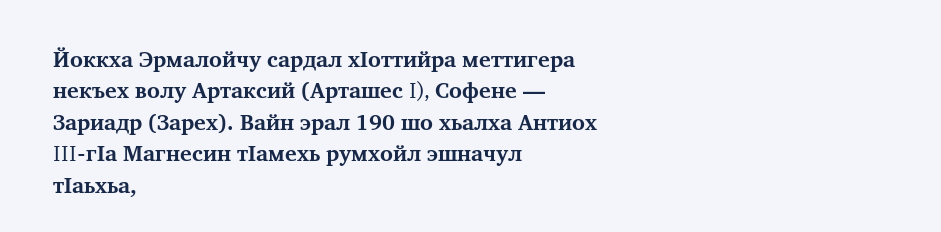Йоккха Эрмалойчу сардал хӀоттийра меттигера некъех волу Артаксий (Арташес I), Софене — Зариадр (Зарех). Вайн эрал 190 шо хьалха Антиох III-гӀа Магнесин тӀамехь румхойл эшначул тӀаьхьа,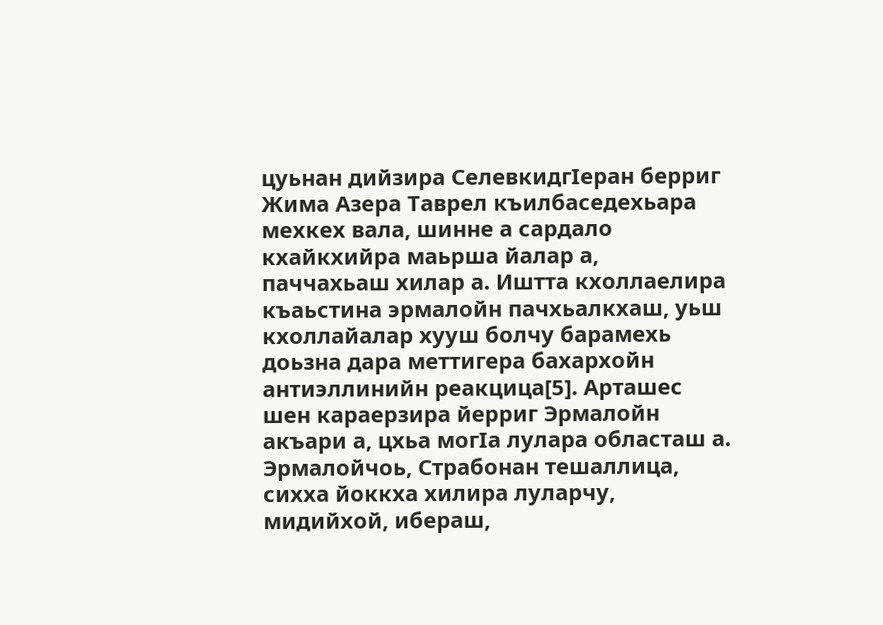цуьнан дийзира СелевкидгӀеран берриг Жима Азера Таврел къилбаседехьара мехкех вала, шинне а сардало кхайкхийра маьрша йалар а, паччахьаш хилар а. Иштта кхоллаелира къаьстина эрмалойн пачхьалкхаш, уьш кхоллайалар хууш болчу барамехь доьзна дара меттигера бахархойн антиэллинийн реакцица[5]. Арташес шен караерзира йерриг Эрмалойн акъари а, цхьа могӀа лулара областаш а. Эрмалойчоь, Страбонан тешаллица, сихха йоккха хилира луларчу, мидийхой, ибераш,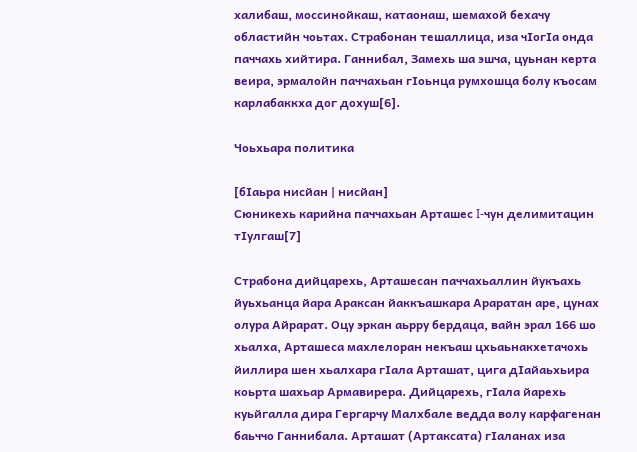халибаш, моссинойкаш, катаонаш, шемахой бехачу областийн чоьтах. Страбонан тешаллица, иза чӀогӀа онда паччахь хийтира. Ганнибал, Замехь ша эшча, цуьнан керта веира, эрмалойн паччахьан гӀоьнца румхошца болу къосам карлабаккха дог дохуш[6].

Чоьхьара политика

[бӀаьра нисйан | нисйан]
Сюникехь карийна паччахьан Арташес I-чун делимитацин тӀулгаш[7]

Страбона дийцарехь, Арташесан паччахьаллин йукъахь йуьхьанца йара Араксан йаккъашкара Араратан аре, цунах олура Айрарат. Оцу эркан аьрру бердаца, вайн эрал 166 шо хьалха, Арташеса махлелоран некъаш цхьаьнакхетачохь йиллира шен хьалхара гӀала Арташат, цига дӀайаьхьира коьрта шахьар Армавирера. Дийцарехь, гӀала йарехь куьйгалла дира Гергарчу Малхбале ведда волу карфагенан баьччо Ганнибала. Арташат (Артаксата) гӀаланах иза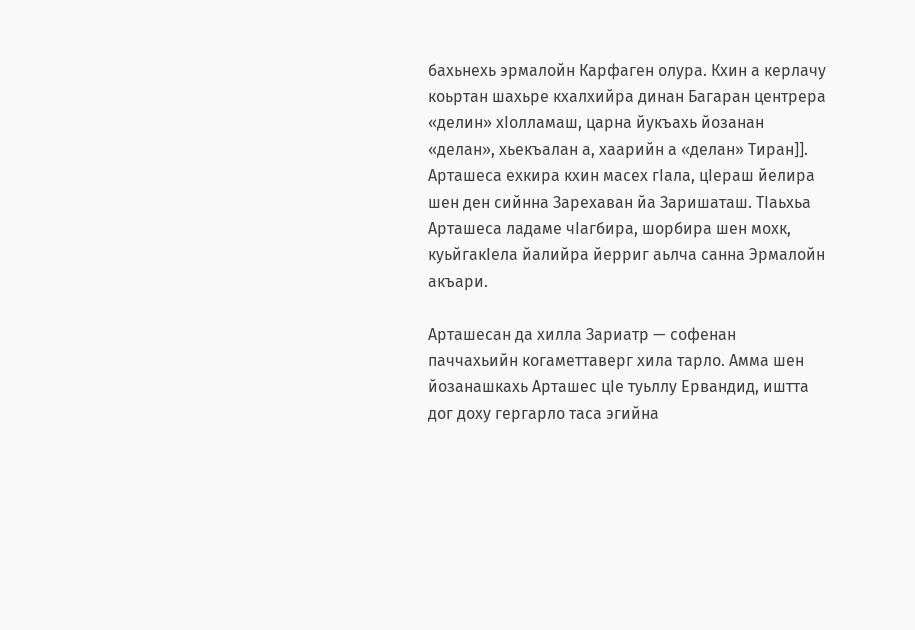бахьнехь эрмалойн Карфаген олура. Кхин а керлачу коьртан шахьре кхалхийра динан Багаран центрера «делин» хӀолламаш, царна йукъахь йозанан «делан», хьекъалан а, хаарийн а «делан» Тиран]]. Арташеса ехкира кхин масех гӀала, цӀераш йелира шен ден сийнна Зарехаван йа Заришаташ. ТӀаьхьа Арташеса ладаме чӀагбира, шорбира шен мохк, куьйгакӀела йалийра йерриг аьлча санна Эрмалойн акъари.

Арташесан да хилла Зариатр — софенан паччахьийн когаметтаверг хила тарло. Амма шен йозанашкахь Арташес цӀе туьллу Ервандид, иштта дог доху гергарло таса эгийна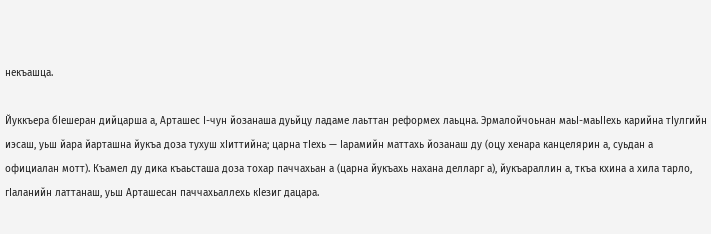некъашца.

Йуккъера бӀешеран дийцарша а, Арташес I-чун йозанаша дуьйцу ладаме лаьттан реформех лаьцна. Эрмалойчоьнан маьӀ-маьӀӀехь карийна тӀулгийн иэсаш, уьш йара йарташна йукъа доза тухуш хӀиттийна; царна тӀехь — Ӏарамийн маттахь йозанаш ду (оцу хенара канцелярин а, суьдан а официалан мотт). Къамел ду дика къаьсташа доза тохар паччахьан а (царна йукъахь нахана делларг а), йукъараллин а, ткъа кхина а хила тарло, гӀаланийн латтанаш, уьш Арташесан паччахьаллехь кӀезиг дацара.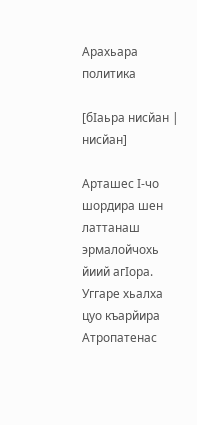Арахьара политика

[бӀаьра нисйан | нисйан]

Арташес I-чо шордира шен латтанаш эрмалойчохь йиий агӀора. Уггаре хьалха цуо къарйира Атропатенас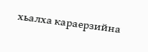хьалха караерзийна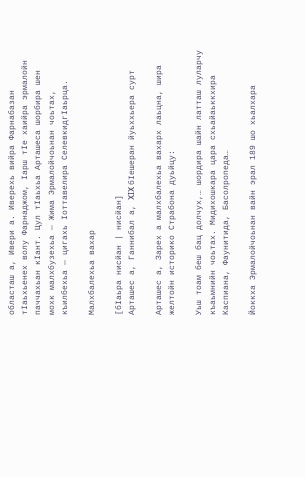областаш а, Ивери а. Иверехь вийра Фарнабазан тӀаьхьенех волу Фарнаджом, Ӏарш тӀе хаийра эрмалойн паччахьан кӀант. Цул тӀаьхьа Арташеса шорбира шен мохк малхбузехьа — Жима Эрмалойчоьнан чоьтах, къилбехьа — цигахь Ӏоттавелира СелевкидгӀаьрца.

Малхбалехьа вахар

[бӀаьра нисйан | нисйан]
Арташес а, Ганнибал а, XIX бӀешеран йуьххьера сурт

Арташес а, Зарех а малхбалехьа вахарх лаьцна, шира желтойн историко Страбона дуьйцу:

Уьш тоам беш бац долчух,… шордира шайн латташ луларчу къаьмнийн чоьтах. Мидихошкара цара схьайаьккхира Каспиана, Фаунитида, Басолропеда…

Йоккха Эрмалойчоьнан вайн эрал 189 шо хьалхара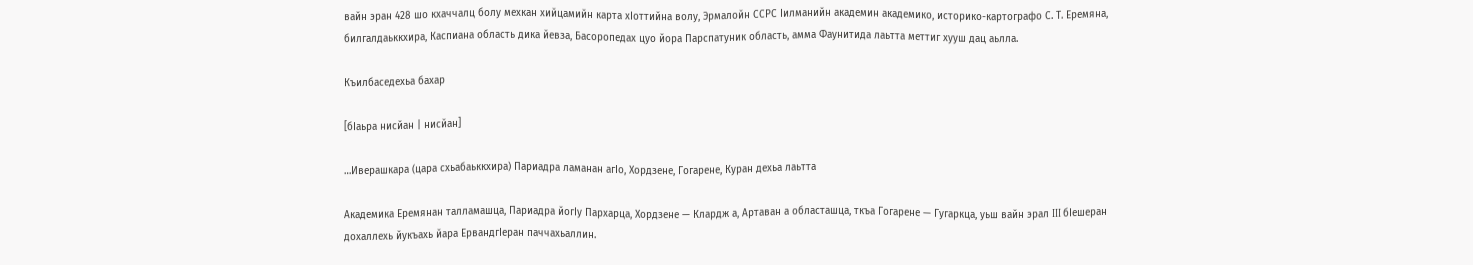вайн эран 428 шо кхаччалц болу мехкан хийцамийн карта хӀоттийна волу, Эрмалойн ССРС Ӏилманийн академин академико, историко-картографо С. Т. Еремяна, билгалдаьккхира, Каспиана область дика йевза, Басоропедах цуо йора Парспатуник область, амма Фаунитида лаьтта меттиг хууш дац аьлла.

Къилбаседехьа бахар

[бӀаьра нисйан | нисйан]

…Иверашкара (цара схьабаьккхира) Париадра ламанан агӀо, Хордзене, Гогарене, Куран дехьа лаьтта

Академика Еремянан талламашца, Париадра йогӀу Пархарца, Хордзене — Клардж а, Артаван а областашца, ткъа Гогарене — Гугаркца, уьш вайн эрал III бӀешеран дохаллехь йукъахь йара ЕрвандгӀеран паччахьаллин.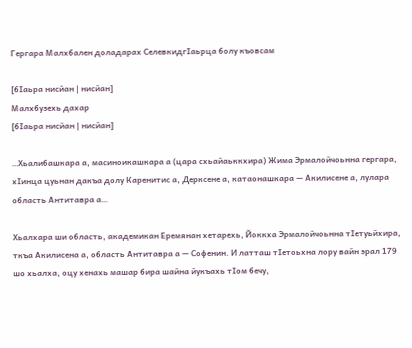Гергара Малхбален доладарах СелевкидгӀаьрца болу къовсам

[бӀаьра нисйан | нисйан]
Малхбузехь дахар
[бӀаьра нисйан | нисйан]

…Хьалибашкара а, масиноикашкара а (цара схьайаьккхира) Жима Эрмалойчоьнна гергара, хӀинца цуьнан дакъа долу Каренитис а, Дерксене а, катаонашкара — Акилисене а, лулара область Антитавра а…

Хьалхара ши область, академикан Еремянан хетарехь, Йоккха Эрмалойчоьнна тӀетуьйхира, ткъа Акилисена а, область Антитавра а — Софенин. И латташ тӀетоьхна лору вайн эрал 179 шо хьалха, оцу хенахь машар бира шайна йукъахь тӀом бечу,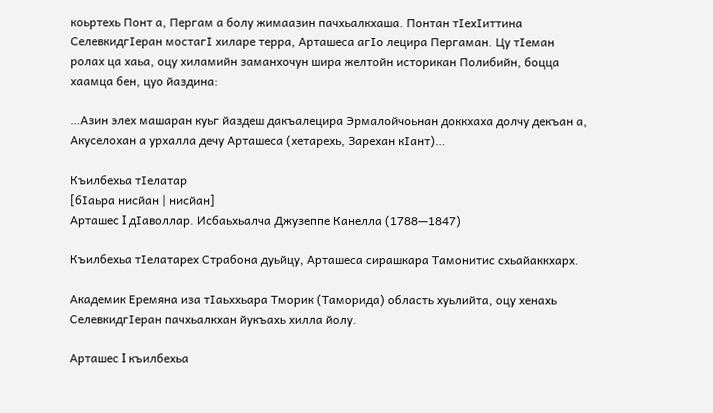коьртехь Понт а, Пергам а болу жимаазин пачхьалкхаша. Понтан тӀехӀиттина СелевкидгӀеран мостагӀ хиларе терра, Арташеса агӀо лецира Пергаман. Цу тӀеман ролах ца хаьа, оцу хиламийн заманхочун шира желтойн историкан Полибийн, боцца хаамца бен, цуо йаздина:

…Азин элех машаран куьг йаздеш дакъалецира Эрмалойчоьнан доккхаха долчу декъан а, Акуселохан а урхалла дечу Арташеса (хетарехь, Зарехан кӀант)…

Къилбехьа тӀелатар
[бӀаьра нисйан | нисйан]
Арташес I дӀаволлар. Исбаьхьалча Джузеппе Канелла (1788—1847)

Къилбехьа тӀелатарех Страбона дуьйцу, Арташеса сирашкара Тамонитис схьайаккхарх.

Академик Еремяна иза тӀаьххьара Тморик (Таморида) область хуьлийта, оцу хенахь СелевкидгӀеран пачхьалкхан йукъахь хилла йолу.

Арташес I къилбехьа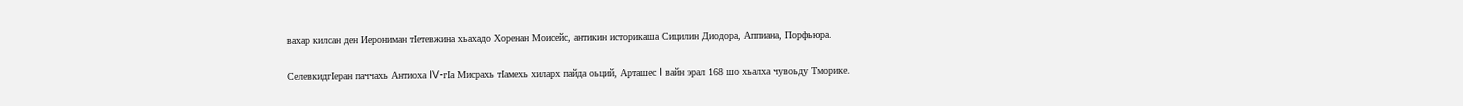вахар килсан ден Иерониман тӀетевжина хьахадо Хоренан Моисейс, антикин историкаша Сицилин Диодора, Аппиана, Порфьюра.

СелевкидгӀеран паччахь Антиоха IV-гӀа Мисрахь тӀамехь хиларх пайда оьций, Арташес I вайн эрал 168 шо хьалха чувоьду Тморике.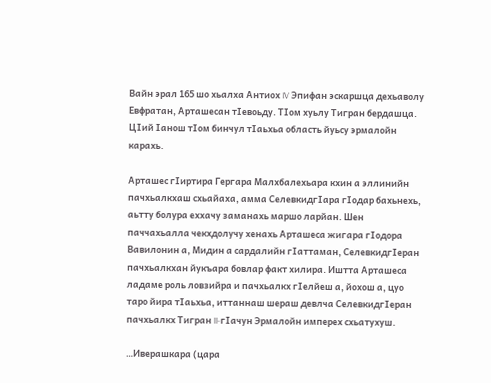Вайн эрал 165 шо хьалха Антиох IV Эпифан эскаршца дехьаволу Евфратан, Арташесан тӀевоьду. ТӀом хуьлу Тигран бердашца. ЦӀий Ӏанош тӀом бинчул тӀаьхьа область йуьсу эрмалойн карахь.

Арташес гӀиртира Гергара Малхбалехьара кхин а эллинийн пачхьалкхаш схьайаха, амма СелевкидгӀара гӀодар бахьнехь, аьтту болура еххачу заманахь маршо ларйан. Шен паччахьалла чекхдолучу хенахь Арташеса жигара гӀодора Вавилонин а, Мидин а сардалийн гӀаттаман, СелевкидгӀеран пачхьалкхан йукъара бовлар факт хилира. Иштта Арташеса ладаме роль ловзийра и пачхьалкх гӀелйеш а, йохош а, цуо таро йира тӀаьхьа, иттаннаш шераш девлча СелевкидгӀеран пачхьалкх Тигран II-гӀачун Эрмалойн имперех схьатухуш.

…Иверашкара (цара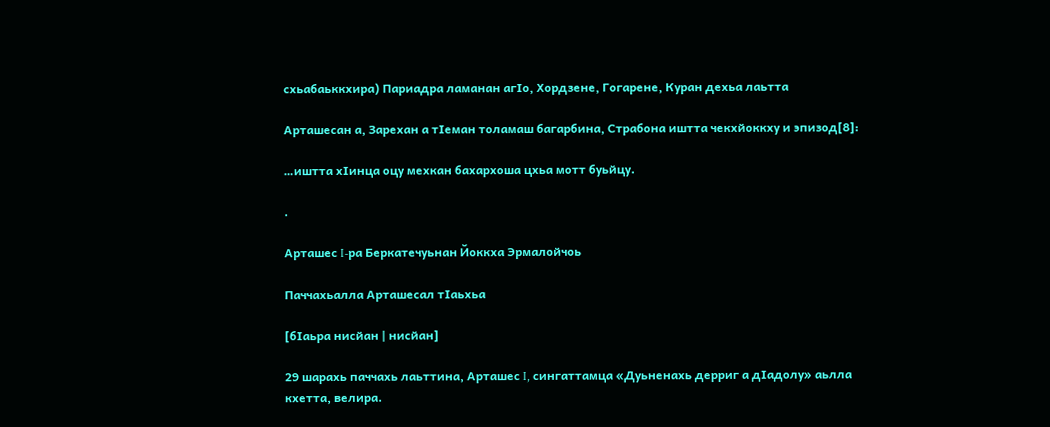схьабаьккхира) Париадра ламанан агӀо, Хордзене, Гогарене, Куран дехьа лаьтта

Арташесан а, Зарехан а тӀеман толамаш багарбина, Страбона иштта чекхйоккху и эпизод[8]:

…иштта хӀинца оцу мехкан бахархоша цхьа мотт буьйцу.

.

Арташес I-ра Беркатечуьнан Йоккха Эрмалойчоь

Паччахьалла Арташесал тӀаьхьа

[бӀаьра нисйан | нисйан]

29 шарахь паччахь лаьттина, Арташес I, сингаттамца «Дуьненахь дерриг а дӀадолу» аьлла кхетта, велира.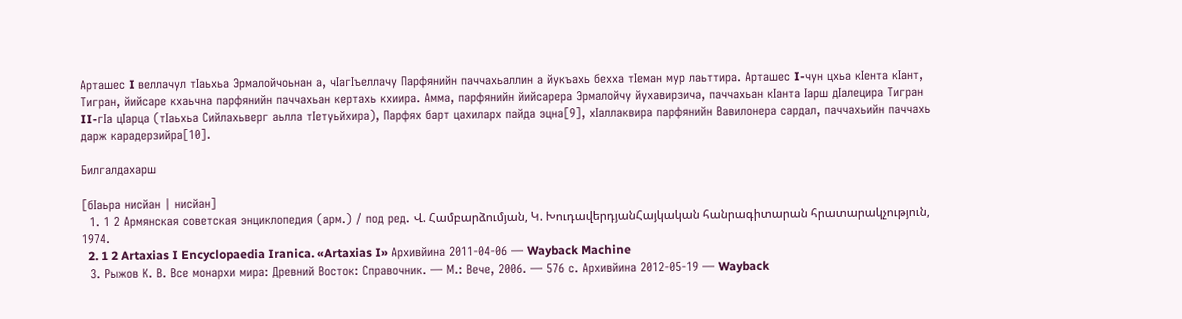Арташес I веллачул тӀаьхьа Эрмалойчоьнан а, чӀагӀъеллачу Парфянийн паччахьаллин а йукъахь бехха тӀеман мур лаьттира. Арташес I-чун цхьа кӀента кӀант, Тигран, йийсаре кхаьчна парфянийн паччахьан кертахь кхиира. Амма, парфянийн йийсарера Эрмалойчу йухавирзича, паччахьан кӀанта Ӏарш дӀалецира Тигран II-гӀа цӀарца (тӀаьхьа Сийлахьверг аьлла тӀетуьйхира), Парфях барт цахиларх пайда эцна[9], хӀаллаквира парфянийн Вавилонера сардал, паччахьийн паччахь дарж карадерзийра[10].

Билгалдахарш

[бӀаьра нисйан | нисйан]
  1. 1 2 Армянская советская энциклопедия (арм.) / под ред. Վ. Համբարձումյան, Կ. ԽուդավերդյանՀայկական հանրագիտարան հրատարակչություն, 1974.
  2. 1 2 Artaxias I Encyclopaedia Iranica. «Artaxias I» Архивйина 2011-04-06 — Wayback Machine
  3. Рыжов К. В. Все монархи мира: Древний Восток: Справочник. — М.: Вече, 2006. — 576 с. Архивйина 2012-05-19 — Wayback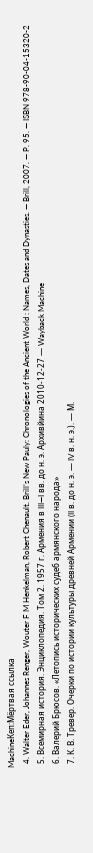MachineКеп:Мёртвая ссылка
  4. Walter Eder, Johannes Renger, Wouter F M Henkelman, Robert Chenault. Brill’s New Pauly: Chronologies of the Ancient World : Names, Dates and Dynasties. — Brill, 2007. — P. 95. — ISBN 978-90-04-15320-2
  5. Всемирная история. Энциклопедия. Том 2. 1957 г. Армения в III—I вв. до н. э. Архивйина 2010-12-27 — Wayback Machine
  6. Валерий Брюсов. «Летопись исторических судеб армянского народа»
  7. К. В. Тревер. Очерки по истории культуры древней Армении (II в. до н. э. — IV в. н. э.). — М.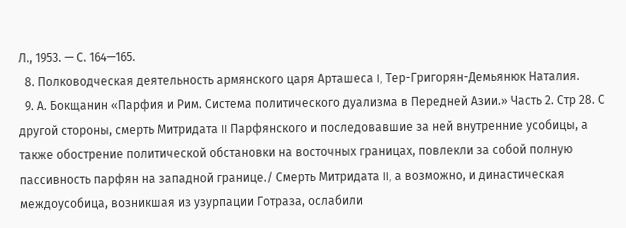Л., 1953. — С. 164—165.
  8. Полководческая деятельность армянского царя Арташеса I, Тер-Григорян-Демьянюк Наталия.
  9. А. Бокщанин «Парфия и Рим. Система политического дуализма в Передней Азии.» Часть 2. Стр 28. С другой стороны, смерть Митридата II Парфянского и последовавшие за ней внутренние усобицы, а также обострение политической обстановки на восточных границах, повлекли за собой полную пассивность парфян на западной границе./ Смерть Митридата II, а возможно, и династическая междоусобица, возникшая из узурпации Готраза, ослабили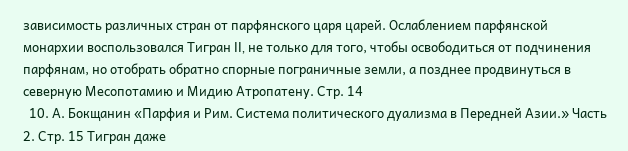зависимость различных стран от парфянского царя царей. Ослаблением парфянской монархии воспользовался Тигран II, не только для того, чтобы освободиться от подчинения парфянам, но отобрать обратно спорные пограничные земли, а позднее продвинуться в северную Месопотамию и Мидию Атропатену. Стр. 14
  10. А. Бокщанин «Парфия и Рим. Система политического дуализма в Передней Азии.» Часть 2. Стр. 15 Тигран даже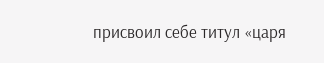присвоил себе титул «царя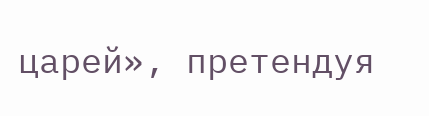царей», претендуя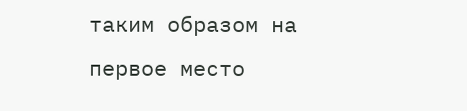таким образом на первое место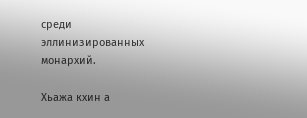среди эллинизированных монархий.

Хьажа кхин а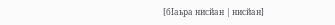[бӀаьра нисйан | нисйан]